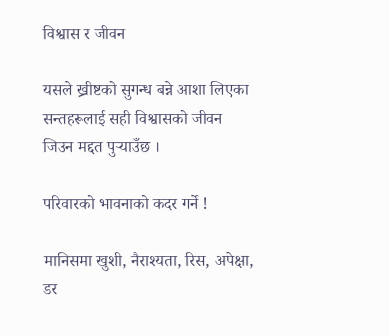विश्वास र जीवन

यसले ख्रीष्टको सुगन्ध बन्ने आशा लिएका सन्तहरूलाई सही विश्वासको जीवन जिउन मद्दत पुऱ्याउँछ ।

परिवारको भावनाको कदर गर्ने !

मानिसमा खुशी, नैराश्यता, रिस, अपेक्षा, डर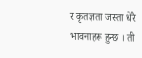र कृतज्ञता जस्ता धेरै भावनाहरू हुन्छ । ती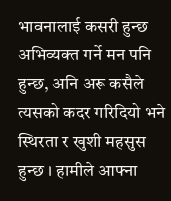भावनालाई कसरी हुन्छ अभिव्यक्त गर्ने मन पनि हुन्छ, अनि अरू कसैले त्यसको कदर गरिदियो भने स्थिरता र खुशी महसुस हुन्छ । हामीले आफ्ना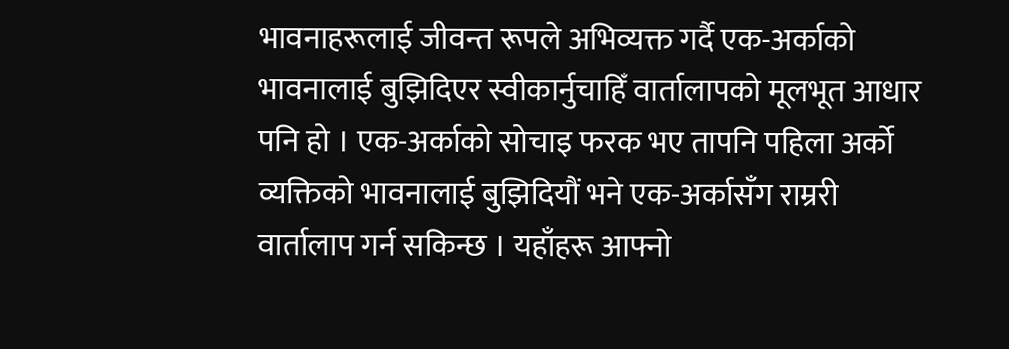भावनाहरूलाई जीवन्त रूपले अभिव्यक्त गर्दै एक-अर्काको भावनालाई बुझिदिएर स्वीकार्नुचाहिँ वार्तालापको मूलभूत आधार पनि हो । एक-अर्काको सोचाइ फरक भए तापनि पहिला अर्को व्यक्तिको भावनालाई बुझिदियौं भने एक-अर्कासँग राम्ररी वार्तालाप गर्न सकिन्छ । यहाँहरू आफ्नो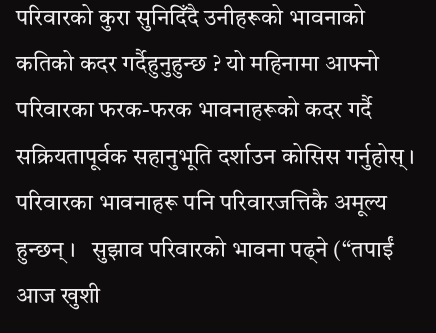परिवारको कुरा सुनिदिँदै उनीहरूको भावनाको कतिको कदर गर्दैहुनुहुन्छ ? यो महिनामा आफ्नो परिवारका फरक-फरक भावनाहरूको कदर गर्दै सक्रियतापूर्वक सहानुभूति दर्शाउन कोसिस गर्नुहोस् । परिवारका भावनाहरू पनि परिवारजत्तिकै अमूल्य हुन्छन् ।   सुझाव परिवारको भावना पढ्ने (“तपाईं आज खुशी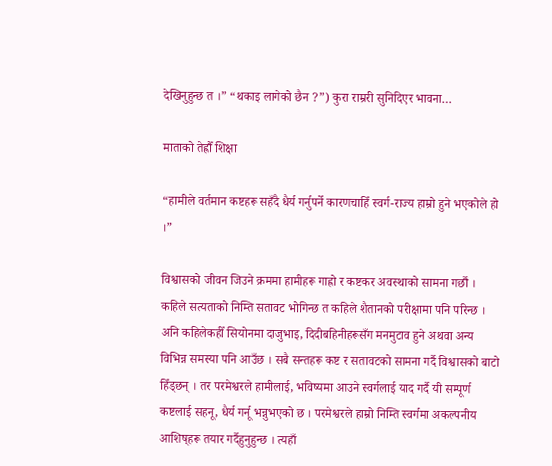देखिनुहुन्छ त ।” “थकाइ लागेको छैन ?”) कुरा राम्ररी सुनिदिएर भावना…

माताको तेह्रौँ शिक्षा

“हामीले वर्तमान कष्टहरू सहँदै धैर्य गर्नुपर्ने कारणचाहिँ स्वर्ग-राज्य हाम्रो हुने भएकोले हो ।”

विश्वासको जीवन जिउने क्रममा हामीहरू गाह्रो र कष्टकर अवस्थाको सामना गर्छौं । कहिले सत्यताको निम्ति सतावट भोगिन्छ त कहिले शैतानको परीक्षामा पनि परिन्छ । अनि कहिलेकहीँ सियोनमा दाजुभाइ, दिदीबहिनीहरूसँग मनमुटाव हुने अथवा अन्य विभिन्न समस्या पनि आउँछ । सबै सन्तहरू कष्ट र सतावटको सामना गर्दै विश्वासको बाटो हिँड्छन् । तर परमेश्वरले हामीलाई, भविष्यमा आउने स्वर्गलाई याद गर्दै यी सम्पूर्ण कष्टलाई सहनू, धैर्य गर्नू भन्नुभएको छ । परमेश्वरले हाम्रो निम्ति स्वर्गमा अकल्पनीय आशिष्‌हरू तयार गर्दैहुनुहुन्छ । त्यहाँ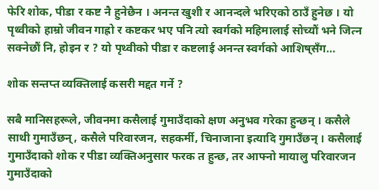फेरि शोक, पीडा र कष्ट नै हुनेछैन । अनन्त खुशी र आनन्दले भरिएको ठाउँ हुनेछ । यो पृथ्वीको हाम्रो जीवन गाह्रो र कष्टकर भए पनि त्यो स्वर्गको महिमालाई सोच्यौं भने जित्न सक्नेछौं नि, होइन र ? यो पृथ्वीको पीडा र कष्टलाई अनन्त स्वर्गको आशिष्‌सँग…

शोक सन्तप्त व्यक्तिलाई कसरी मद्दत गर्ने ?

सबै मानिसहरूले, जीवनमा कसैलाई गुमाउँदाको क्षण अनुभव गरेका हुन्छन् । कसैले साथी गुमाउँछन्, कसैले परिवारजन, सहकर्मी, चिनाजाना इत्यादि गुमाउँछन् । कसैलाई गुमाउँदाको शोक र पीडा व्यक्तिअनुसार फरक त हुन्छ, तर आफ्नो मायालु परिवारजन गुमाउँदाको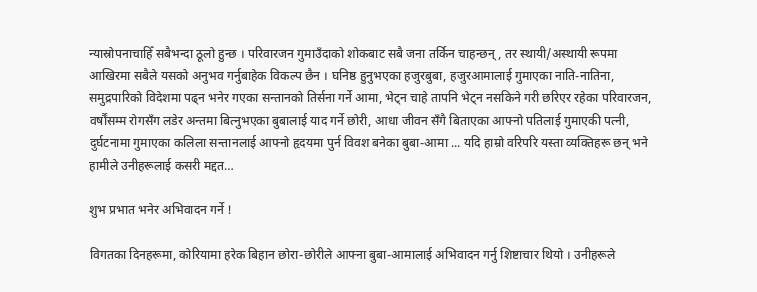न्यास्रोपनाचाहिँ सबैभन्दा ठूलो हुन्छ । परिवारजन गुमाउँदाको शोकबाट सबै जना तर्किन चाहन्छन्, तर स्थायी/अस्थायी रूपमा आखिरमा सबैले यसको अनुभव गर्नुबाहेक विकल्प छैन । घनिष्ठ हुनुभएका हजुरबुबा, हजुरआमालाई गुमाएका नाति-नातिना, समुद्रपारिको विदेशमा पढ्न भनेर गएका सन्तानको तिर्सना गर्ने आमा, भेट्न चाहे तापनि भेट्न नसकिने गरी छरिएर रहेका परिवारजन, वर्षौंसम्म रोगसँग लडेर अन्तमा बित्नुभएका बुबालाई याद गर्ने छोरी, आधा जीवन सँगै बिताएका आफ्नो पतिलाई गुमाएकी पत्नी, दुर्घटनामा गुमाएका कलिला सन्तानलाई आफ्नो हृदयमा पुर्न विवश बनेका बुबा-आमा ... यदि हाम्रो वरिपरि यस्ता व्यक्तिहरू छन् भने हामीले उनीहरूलाई कसरी मद्दत…

शुभ प्रभात भनेर अभिवादन गर्ने !

विगतका दिनहरूमा, कोरियामा हरेक बिहान छोरा-छोरीले आफ्ना बुबा-आमालाई अभिवादन गर्नु शिष्टाचार थियो । उनीहरूले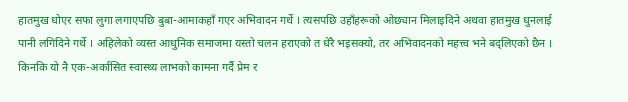हातमुख धोएर सफा लुगा लगाएपछि बुबा-आमाकहाँ गएर अभिवादन गर्थे । त्यसपछि उहाँहरूको ओछ्यान मिलाइदिने अथवा हातमुख धुनलाई पानी लगिदिने गर्थे । अहिलेको व्यस्त आधुनिक समाजमा यस्तो चलन हराएको त धेरै भइसक्यो, तर अभिवादनको महत्त्व भने बद्‌लिएको छैन । किनकि यो नै एक-अर्कासित स्वास्थ्य लाभको कामना गर्दै प्रेम र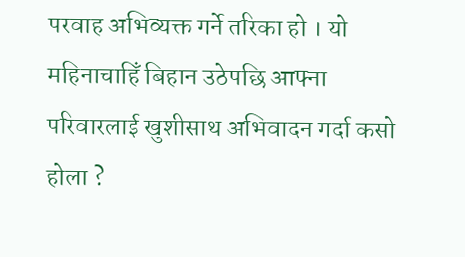परवाह अभिव्यक्त गर्ने तरिका हो । यो महिनाचाहिँ बिहान उठेपछि आफ्ना परिवारलाई खुशीसाथ अभिवादन गर्दा कसो होला ?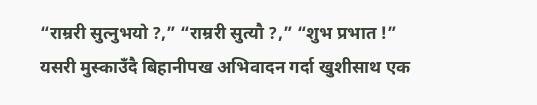“राम्ररी सुत्नुभयो ?,” “राम्ररी सुत्यौ ?,” “शुभ प्रभात !” यसरी मुस्काउँदै बिहानीपख अभिवादन गर्दा खुशीसाथ एक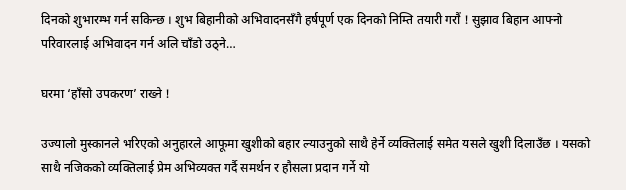दिनको शुभारम्भ गर्न सकिन्छ । शुभ बिहानीको अभिवादनसँगै हर्षपूर्ण एक दिनको निम्ति तयारी गरौं ! सुझाव बिहान आफ्नो परिवारलाई अभिवादन गर्न अलि चाँडो उठ्ने…

घरमा ‘हाँसो उपकरण’ राख्ने !

उज्यालो मुस्कानले भरिएको अनुहारले आफूमा खुशीको बहार ल्याउनुको साथै हेर्ने व्यक्तिलाई समेत यसले खुशी दिलाउँछ । यसको साथै नजिकको व्यक्तिलाई प्रेम अभिव्यक्त गर्दै समर्थन र हौसला प्रदान गर्ने यो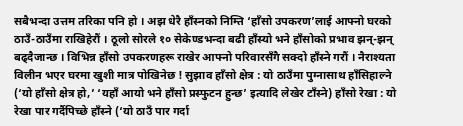सबैभन्दा उत्तम तरिका पनि हो । अझ धेरै हाँस्नको निम्ति ‘हाँसो उपकरण’लाई आफ्नो घरको ठाउँ-ठाउँमा राखिहेरौं । ठूलो सोरले १० सेकेण्डभन्दा बढी हाँस्यो भने हाँसोको प्रभाव झन्-झन् बढ्दैजान्छ । विभिन्न हाँसो उपकरणहरू राखेर आफ्नो परिवारसँगै सक्दो हाँस्ने गरौं । नैराश्यता विलीन भएर घरमा खुशी मात्र पोखिनेछ ! सुझाव हाँसो क्षेत्र : यो ठाउँमा पुग्नासाथ हाँसिहाल्ने (‘यो हाँसो क्षेत्र हो,’ ‘यहाँ आयो भने हाँसो प्रस्फुटन हुन्छ’ इत्यादि लेखेर टाँस्ने) हाँसो रेखा : यो रेखा पार गर्दैपिच्छे हाँस्ने (‘यो ठाउँ पार गर्दा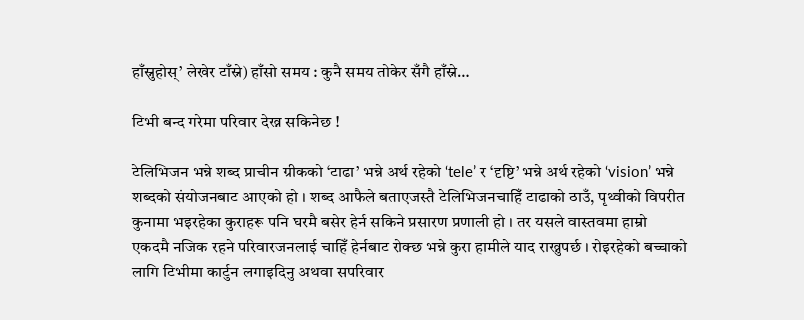हाँस्नुहोस्’ लेखेर टाँस्ने) हाँसो समय : कुनै समय तोकेर सँगै हाँस्ने…

टिभी बन्द गरेमा परिवार देख्न सकिनेछ !

टेलिभिजन भन्ने शब्द प्राचीन ग्रीकको ‘टाढा’ भन्ने अर्थ रहेको ‘tele’ र ‘दृष्टि’ भन्ने अर्थ रहेको ‘vision’ भन्ने शब्दको संयोजनबाट आएको हो । शब्द आफैले बताएजस्तै टेलिभिजनचाहिँ टाढाको ठाउँ, पृथ्वीको विपरीत कुनामा भइरहेका कुराहरू पनि घरमै बसेर हेर्न सकिने प्रसारण प्रणाली हो । तर यसले वास्तवमा हाम्रो एकदमै नजिक रहने परिवारजनलाई चाहिँ हेर्नबाट रोक्छ भन्ने कुरा हामीले याद राख्नुपर्छ । रोइरहेको बच्चाको लागि टिभीमा कार्टुन लगाइदिनु अथवा सपरिवार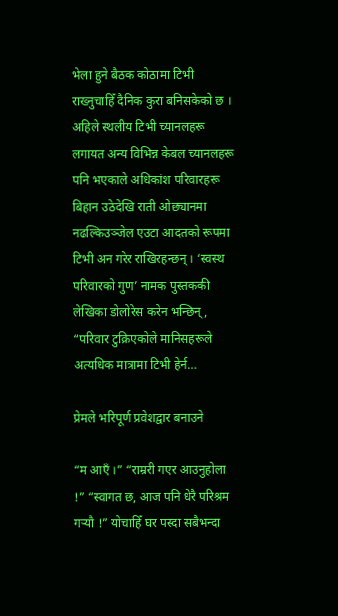भेला हुने बैठक कोठामा टिभी राख्नुचाहिँ दैनिक कुरा बनिसकेको छ । अहिले स्थलीय टिभी च्यानलहरू लगायत अन्य विभिन्न केबल च्यानलहरू पनि भएकाले अधिकांश परिवारहरू बिहान उठेदेखि राती ओछ्यानमा नढल्किउञ्जेल एउटा आदतको रूपमा टिभी अन गरेर राखिरहन्छन् । ‘स्वस्थ परिवारको गुण’ नामक पुस्तककी लेखिका डोलोरेस करेन भन्छिन्, “परिवार टुक्रिएकोले मानिसहरूले अत्यधिक मात्रामा टिभी हेर्न…

प्रेमले भरिपूर्ण प्रवेशद्वार बनाउने

“म आएँ ।” “राम्ररी गएर आउनुहोला !” “स्वागत छ, आज पनि धेरै परिश्रम गऱ्यौ !” योचाहिँ घर पस्दा सबैभन्दा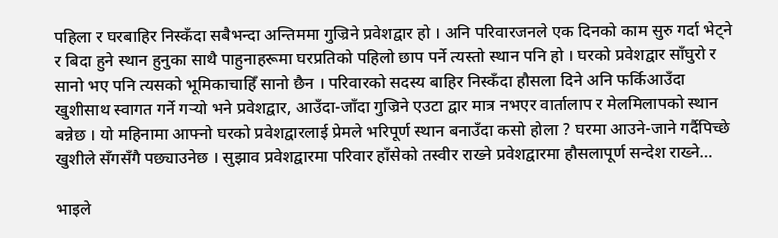पहिला र घरबाहिर निस्कँदा सबैभन्दा अन्तिममा गुज्रिने प्रवेशद्वार हो । अनि परिवारजनले एक दिनको काम सुरु गर्दा भेट्ने र बिदा हुने स्थान हुनुका साथै पाहुनाहरूमा घरप्रतिको पहिलो छाप पर्ने त्यस्तो स्थान पनि हो । घरको प्रवेशद्वार साँघुरो र सानो भए पनि त्यसको भूमिकाचाहिँ सानो छैन । परिवारको सदस्य बाहिर निस्कँदा हौसला दिने अनि फर्किआउँदा खुशीसाथ स्वागत गर्ने गऱ्यो भने प्रवेशद्वार, आउँदा-जाँदा गुज्रिने एउटा द्वार मात्र नभएर वार्तालाप र मेलमिलापको स्थान बन्नेछ । यो महिनामा आफ्नो घरको प्रवेशद्वारलाई प्रेमले भरिपूर्ण स्थान बनाउँदा कसो होला ? घरमा आउने-जाने गर्दैपिच्छे खुशीले सँगसँगै पछ्याउनेछ । सुझाव प्रवेशद्वारमा परिवार हाँसेको तस्वीर राख्ने प्रवेशद्वारमा हौसलापूर्ण सन्देश राख्ने…

भाइले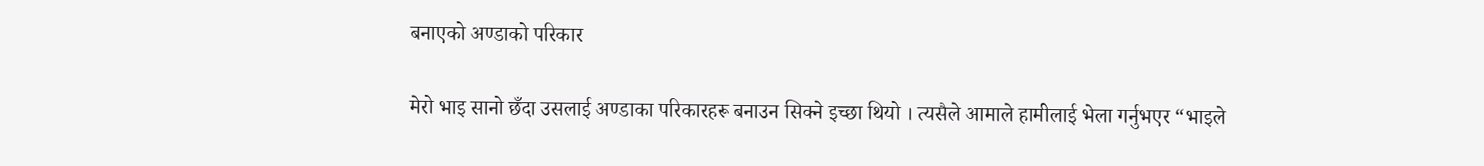बनाएको अण्डाको परिकार

मेरो भाइ सानो छँदा उसलाई अण्डाका परिकारहरू बनाउन सिक्ने इच्छा थियो । त्यसैले आमाले हामीलाई भेला गर्नुभएर “भाइले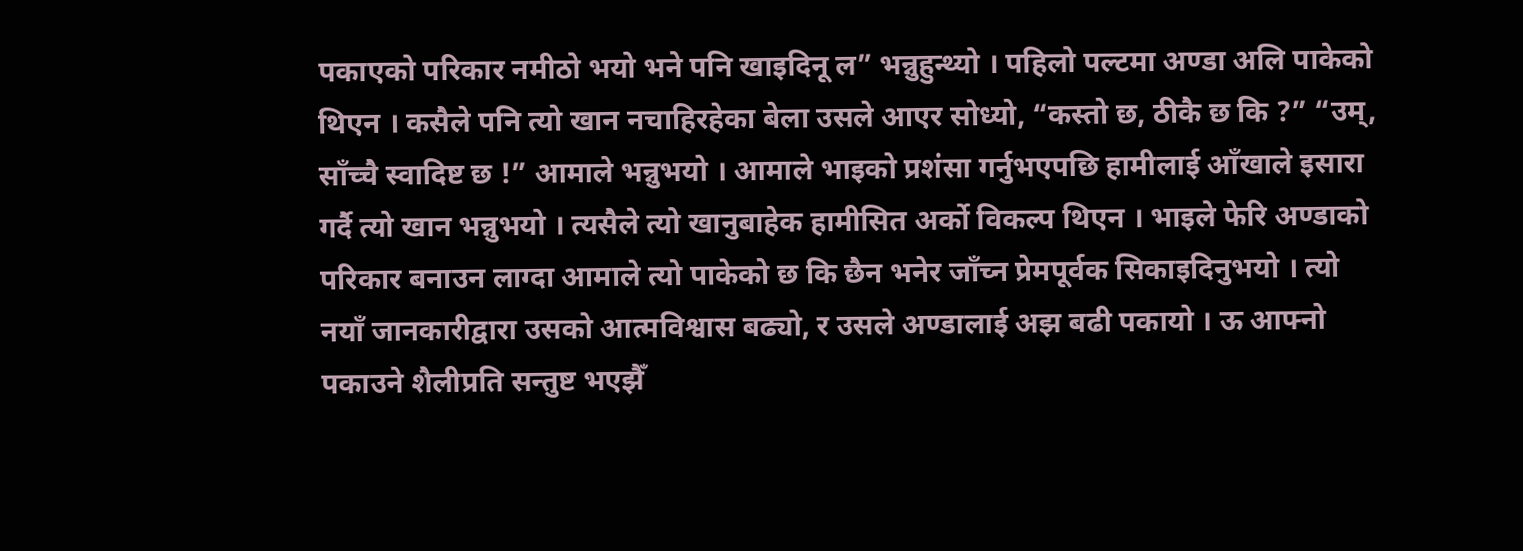पकाएको परिकार नमीठो भयो भने पनि खाइदिनू ल” भन्नुहुन्थ्यो । पहिलो पल्टमा अण्डा अलि पाकेको थिएन । कसैले पनि त्यो खान नचाहिरहेका बेला उसले आएर सोध्यो, “कस्तो छ, ठीकै छ कि ?” “उम्, साँच्चै स्वादिष्ट छ !” आमाले भन्नुभयो । आमाले भाइको प्रशंसा गर्नुभएपछि हामीलाई आँखाले इसारा गर्दै त्यो खान भन्नुभयो । त्यसैले त्यो खानुबाहेक हामीसित अर्को विकल्प थिएन । भाइले फेरि अण्डाको परिकार बनाउन लाग्दा आमाले त्यो पाकेको छ कि छैन भनेर जाँच्न प्रेमपूर्वक सिकाइदिनुभयो । त्यो नयाँ जानकारीद्वारा उसको आत्मविश्वास बढ्यो, र उसले अण्डालाई अझ बढी पकायो । ऊ आफ्नो पकाउने शैलीप्रति सन्तुष्ट भएझैँ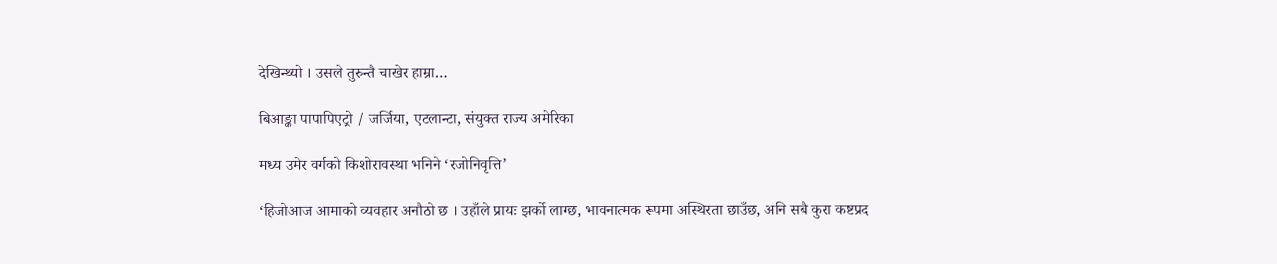देखिन्थ्यो । उसले तुरुन्तै चाखेर हाम्रा…

बिआङ्का पापापिएट्रो / जर्जिया, एटलान्टा, संयुक्त राज्य अमेरिका

मध्य उमेर वर्गको किशोरावस्था भनिने ‘रजोनिवृत्ति’

‘हिजोआज आमाको व्यवहार अनौठो छ । उहाँले प्रायः झर्को लाग्छ, भावनात्मक रूपमा अस्थिरता छाउँछ, अनि सबै कुरा कष्टप्रद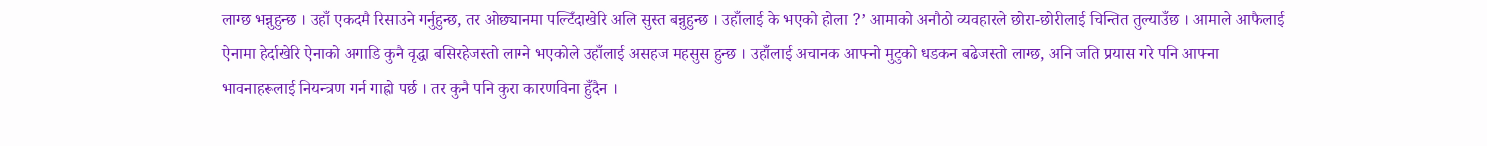लाग्छ भन्नुहुन्छ । उहाँ एकदमै रिसाउने गर्नुहुन्छ, तर ओछ्यानमा पल्टिँदाखेरि अलि सुस्त बन्नुहुन्छ । उहाँलाई के भएको होला ?’ आमाको अनौठो व्यवहारले छोरा-छोरीलाई चिन्तित तुल्याउँछ । आमाले आफैलाई ऐनामा हेर्दाखेरि ऐनाको अगाडि कुनै वृद्धा बसिरहेजस्तो लाग्ने भएकोले उहाँलाई असहज महसुस हुन्छ । उहाँलाई अचानक आफ्नो मुटुको धडकन बढेजस्तो लाग्छ, अनि जति प्रयास गरे पनि आफ्ना भावनाहरूलाई नियन्त्रण गर्न गाह्रो पर्छ । तर कुनै पनि कुरा कारणविना हुँदैन ।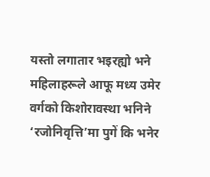यस्तो लगातार भइरह्यो भने महिलाहरूले आफू मध्य उमेर वर्गको किशोरावस्था भनिने ‘रजोनिवृत्ति’मा पुगें कि भनेर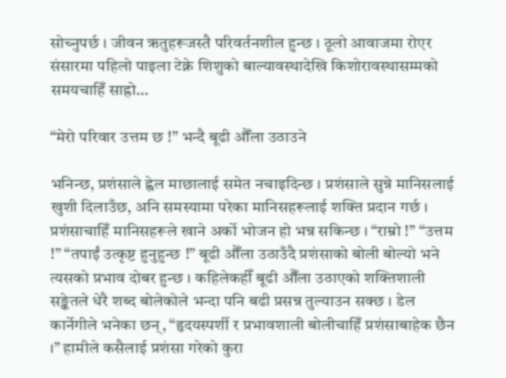सोच्नुपर्छ । जीवन ऋतुहरूजस्तै परिवर्तनशील हुन्छ । ठूलो आवाजमा रोएर संसारमा पहिलो पाइला टेक्ने शिशुको बाल्यावस्थादेखि किशोरावस्थासम्मको समयचाहिँ साह्रो…

“मेरो परिवार उत्तम छ !” भन्दै बूढी औँला उठाउने

भनिन्छ, प्रशंसाले ह्वेल माछालाई समेत नचाइदिन्छ । प्रशंसाले सुन्ने मानिसलाई खुशी दिलाउँछ, अनि समस्यामा परेका मानिसहरूलाई शक्ति प्रदान गर्छ । प्रशंसाचाहिँ मानिसहरूले खाने अर्को भोजन हो भन्न सकिन्छ । “राम्रो !” “उत्तम !” “तपाईं उत्कृष्ट हुनुहुन्छ !” बूढी औँला उठाउँदै प्रशंसाको बोली बोल्यो भने त्यसको प्रभाव दोबर हुन्छ । कहिलेकहीँ बूढी औँला उठाएको शक्तिशाली सङ्केतले धेरै शब्द बोलेकोले भन्दा पनि बढी प्रसन्न तुल्याउन सक्छ । डेल कार्नेगीले भनेका छन्, “हृदयस्पर्शी र प्रभावशाली बोलीचाहिँ प्रशंसाबाहेक छैन ।” हामीले कसैलाई प्रशंसा गरेको कुरा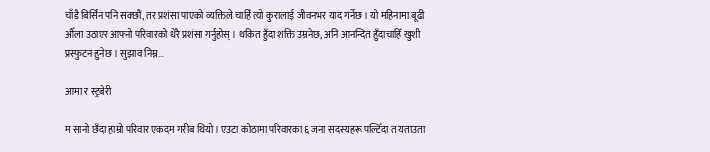चाँडै बिर्सिन पनि सक्छौं, तर प्रशंसा पाएको व्यक्तिले चाहिँ त्यो कुरालाई जीवनभर याद गर्नेछ । यो महिनामा बूढी औँला उठाएर आफ्नो परिवारको धेरै प्रशंसा गर्नुहोस् । थकित हुँदा शक्ति उम्रनेछ, अनि आनन्दित हुँदाचाहिँ खुशी प्रस्फुटन हुनेछ । सुझाव निम्न…

आमा र स्ट्रबेरी

म सानो छँदा हाम्रो परिवार एकदम गरीब थियो । एउटा कोठामा परिवारका ६ जना सदस्यहरू पल्टिँदा त यताउता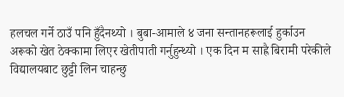हलचल गर्ने ठाउँ पनि हुँदैनथ्यो । बुबा-आमाले ४ जना सन्तानहरूलाई हुर्काउन अरूको खेत ठेक्कामा लिएर खेतीपाती गर्नुहुन्थ्यो । एक दिन म साह्रै बिरामी परेकीले विद्यालयबाट छुट्टी लिन चाहन्छु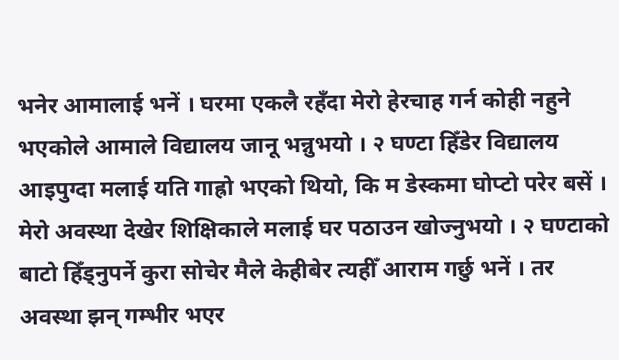भनेर आमालाई भनें । घरमा एकलै रहँदा मेरो हेरचाह गर्न कोही नहुने भएकोले आमाले विद्यालय जानू भन्नुभयो । २ घण्टा हिँडेर विद्यालय आइपुग्दा मलाई यति गाह्रो भएको थियो, कि म डेस्कमा घोप्टो परेर बसें । मेरो अवस्था देखेर शिक्षिकाले मलाई घर पठाउन खोज्नुभयो । २ घण्टाको बाटो हिँड्नुपर्ने कुरा सोचेर मैले केहीबेर त्यहीँ आराम गर्छु भनें । तर अवस्था झन् गम्भीर भएर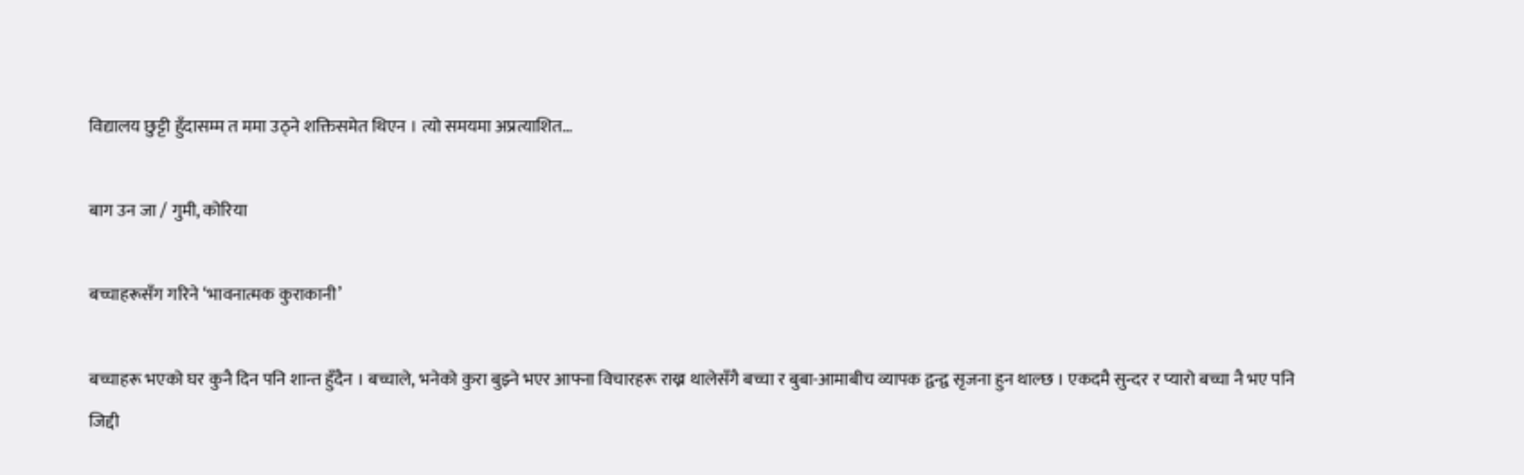विद्यालय छुट्टी हुँदासम्म त ममा उठ्ने शक्तिसमेत थिएन । त्यो समयमा अप्रत्याशित…

बाग उन जा / गुमी, कोरिया

बच्चाहरूसँग गरिने ‘भावनात्मक कुराकानी’

बच्चाहरू भएको घर कुनै दिन पनि शान्त हुँदैन । बच्चाले, भनेको कुरा बुझ्ने भएर आफ्ना विचारहरू राख्न थालेसँगै बच्चा र बुबा-आमाबीच व्यापक द्वन्द्व सृजना हुन थाल्छ । एकदमै सुन्दर र प्यारो बच्चा नै भए पनि जिद्दी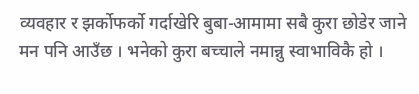व्यवहार र झर्कोफर्को गर्दाखेरि बुबा-आमामा सबै कुरा छोडेर जाने मन पनि आउँछ । भनेको कुरा बच्चाले नमान्नु स्वाभाविकै हो ।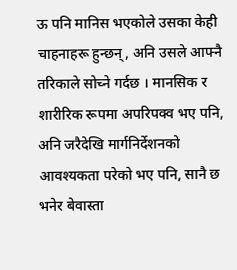ऊ पनि मानिस भएकोले उसका केही चाहनाहरू हुन्छन्, अनि उसले आफ्नै तरिकाले सोच्ने गर्दछ । मानसिक र शारीरिक रूपमा अपरिपक्व भए पनि, अनि जरैदेखि मार्गनिर्देशनको आवश्यकता परेको भए पनि, सानै छ भनेर बेवास्ता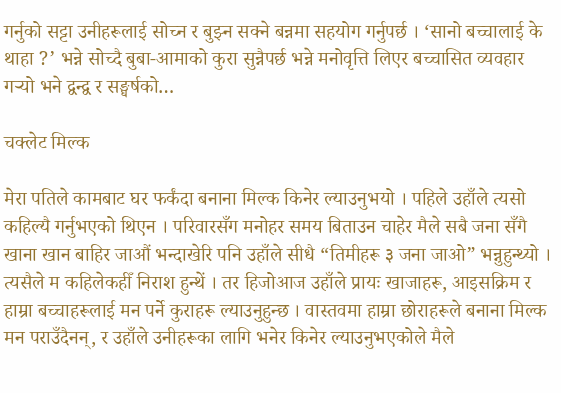गर्नुको सट्टा उनीहरूलाई सोच्न र बुझ्न सक्ने बन्नमा सहयोग गर्नुपर्छ । ‘सानो बच्चालाई के थाहा ?’ भन्ने सोच्दै बुबा-आमाको कुरा सुन्नैपर्छ भन्ने मनोवृत्ति लिएर बच्चासित व्यवहार गऱ्यो भने द्वन्द्व र सङ्घर्षको…

चक्लेट मिल्क

मेरा पतिले कामबाट घर फर्कंदा बनाना मिल्क किनेर ल्याउनुभयो । पहिले उहाँले त्यसो कहिल्यै गर्नुभएको थिएन । परिवारसँग मनोहर समय बिताउन चाहेर मैले सबै जना सँगै खाना खान बाहिर जाऔं भन्दाखेरि पनि उहाँले सीधै “तिमीहरू ३ जना जाओ” भन्नुहुन्थ्यो । त्यसैले म कहिलेकहीँ निराश हुन्थें । तर हिजोआज उहाँले प्रायः खाजाहरू, आइसक्रिम र हाम्रा बच्चाहरूलाई मन पर्ने कुराहरू ल्याउनुहुन्छ । वास्तवमा हाम्रा छोराहरूले बनाना मिल्क मन पराउँदैनन्, र उहाँले उनीहरूका लागि भनेर किनेर ल्याउनुभएकोले मैले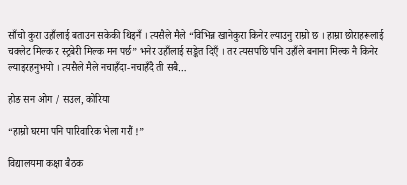साँचो कुरा उहाँलाई बताउन सकेकी थिइनँ । त्यसैले मैले “विभिन्न खानेकुरा किनेर ल्याउनु राम्रो छ । हाम्रा छोराहरूलाई चक्लेट मिल्क र स्ट्रबेरी मिल्क मन पर्छ” भनेर उहाँलाई सङ्केत दिएँ । तर त्यसपछि पनि उहाँले बनाना मिल्क नै किनेर ल्याइरहनुभयो । त्यसैले मैले नचाहँदा-नचाहँदै ती सबै…

होङ सन ओग / सउल, कोरिया

“हाम्रो घरमा पनि पारिवारिक भेला गरौं !”

विद्यालयमा कक्षा बैठक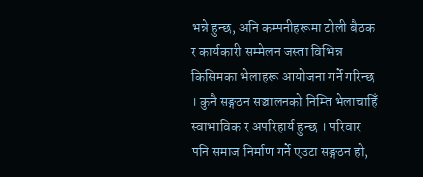भन्ने हुन्छ, अनि कम्पनीहरूमा टोली बैठक र कार्यकारी सम्मेलन जस्ता विभिन्न किसिमका भेलाहरू आयोजना गर्ने गरिन्छ । कुनै सङ्गठन सञ्चालनको निम्ति भेलाचाहिँ स्वाभाविक र अपरिहार्य हुन्छ । परिवार पनि समाज निर्माण गर्ने एउटा सङ्गठन हो,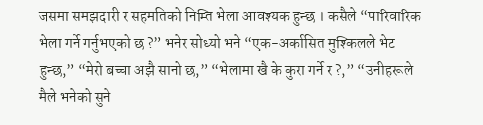जसमा समझदारी र सहमतिको निम्ति भेला आवश्यक हुन्छ । कसैले “पारिवारिक भेला गर्ने गर्नुभएको छ ?” भनेर सोध्यो भने “एक-अर्कासित मुश्किलले भेट हुन्छ,” “मेरो बच्चा अझै सानो छ,” “भेलामा खै के कुरा गर्ने र ?,” “उनीहरूले मैले भनेको सुने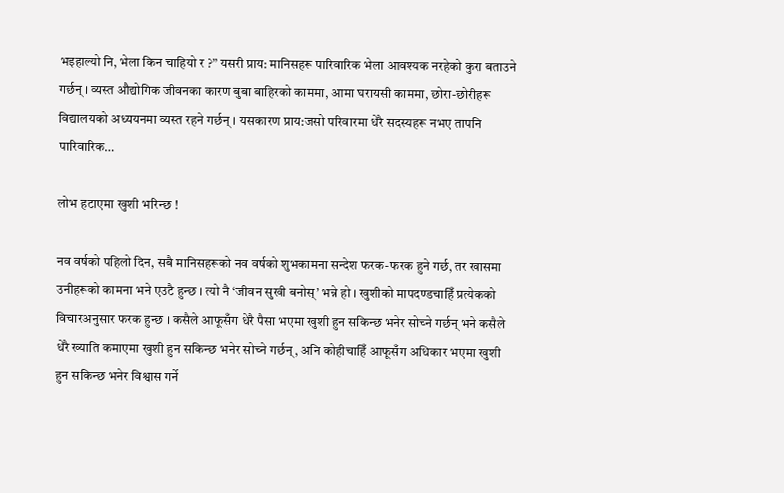भइहाल्यो नि, भेला किन चाहियो र ?” यसरी प्राय: मानिसहरू पारिवारिक भेला आवश्यक नरहेको कुरा बताउने गर्छन् । व्यस्त औद्योगिक जीवनका कारण बुबा बाहिरको काममा, आमा घरायसी काममा, छोरा-छोरीहरू विद्यालयको अध्ययनमा व्यस्त रहने गर्छन् । यसकारण प्राय:जसो परिवारमा धेरै सदस्यहरू नभए तापनि पारिवारिक…

लोभ हटाएमा खुशी भरिन्छ !

नव वर्षको पहिलो दिन, सबै मानिसहरूको नव वर्षको शुभकामना सन्देश फरक-फरक हुने गर्छ, तर खासमा उनीहरूको कामना भने एउटै हुन्छ । त्यो नै ‘जीवन सुखी बनोस्’ भन्ने हो । खुशीको मापदण्डचाहिँ प्रत्येकको विचारअनुसार फरक हुन्छ । कसैले आफूसँग धेरै पैसा भएमा खुशी हुन सकिन्छ भनेर सोच्ने गर्छन् भने कसैले धेरै ख्याति कमाएमा खुशी हुन सकिन्छ भनेर सोच्ने गर्छन्, अनि कोहीचाहिँ आफूसँग अधिकार भएमा खुशी हुन सकिन्छ भनेर विश्वास गर्ने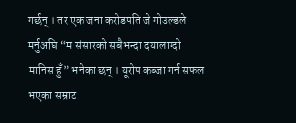गर्छन् । तर एक जना करोडपति जे गोउल्डले मर्नुअघि “म संसारको सबैभन्दा दयालाग्दो मानिस हुँ” भनेका छन् । यूरोप कब्जा गर्न सफल भएका सम्राट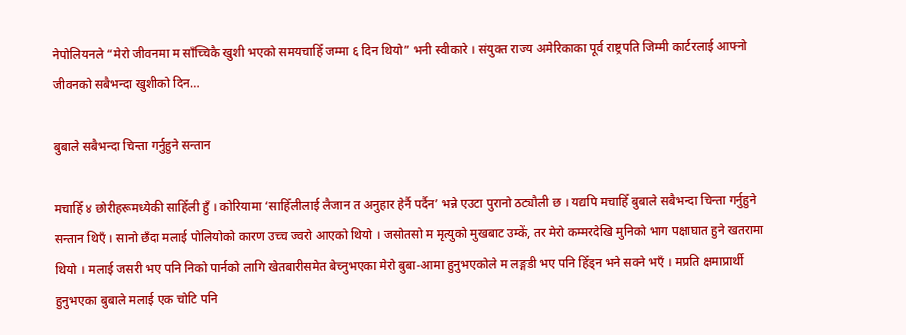नेपोलियनले “मेरो जीवनमा म साँच्चिकै खुशी भएको समयचाहिँ जम्मा ६ दिन थियो” भनी स्वीकारे । संयुक्त राज्य अमेरिकाका पूर्व राष्ट्रपति जिम्मी कार्टरलाई आफ्नो जीवनको सबैभन्दा खुशीको दिन…

बुबाले सबैभन्दा चिन्ता गर्नुहुने सन्तान

मचाहिँ ४ छोरीहरूमध्येकी साहिँली हुँ । कोरियामा ‘साहिँलीलाई लैजान त अनुहार हेर्नै पर्दैन’ भन्ने एउटा पुरानो ठट्यौली छ । यद्यपि मचाहिँ बुबाले सबैभन्दा चिन्ता गर्नुहुने सन्तान थिएँ । सानो छँदा मलाई पोलियोको कारण उच्च ज्वरो आएको थियो । जसोतसो म मृत्युको मुखबाट उम्कें, तर मेरो कम्मरदेखि मुनिको भाग पक्षाघात हुने खतरामा थियो । मलाई जसरी भए पनि निको पार्नको लागि खेतबारीसमेत बेच्नुभएका मेरो बुबा-आमा हुनुभएकोले म लङ्गडी भए पनि हिँड्न भने सक्ने भएँ । मप्रति क्षमाप्रार्थी हुनुभएका बुबाले मलाई एक चोटि पनि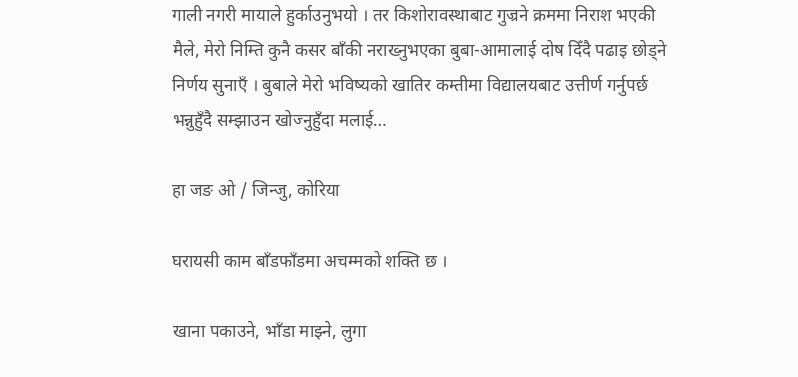गाली नगरी मायाले हुर्काउनुभयो । तर किशोरावस्थाबाट गुज्रने क्रममा निराश भएकी मैले, मेरो निम्ति कुनै कसर बाँकी नराख्नुभएका बुबा-आमालाई दोष दिँदै पढाइ छोड्ने निर्णय सुनाएँ । बुबाले मेरो भविष्यको खातिर कम्तीमा विद्यालयबाट उत्तीर्ण गर्नुपर्छ भन्नुहुँदै सम्झाउन खोज्नुहुँदा मलाई…

हा जङ ओ / जिन्जु, कोरिया

घरायसी काम बाँडफाँडमा अचम्मको शक्ति छ ।

खाना पकाउने, भाँडा माझ्ने, लुगा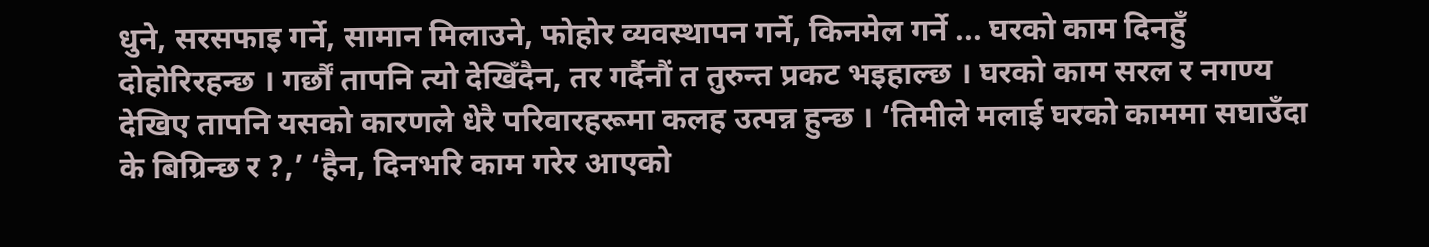धुने, सरसफाइ गर्ने, सामान मिलाउने, फोहोर व्यवस्थापन गर्ने, किनमेल गर्ने ... घरको काम दिनहुँ दोहोरिरहन्छ । गर्छौं तापनि त्यो देखिँदैन, तर गर्दैनौं त तुरुन्त प्रकट भइहाल्छ । घरको काम सरल र नगण्य देखिए तापनि यसको कारणले धेरै परिवारहरूमा कलह उत्पन्न हुन्छ । ‘तिमीले मलाई घरको काममा सघाउँदा के बिग्रिन्छ र ?,’ ‘हैन, दिनभरि काम गरेर आएको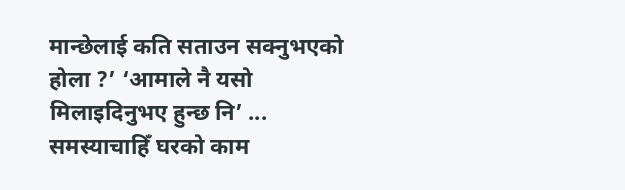मान्छेलाई कति सताउन सक्नुभएको होला ?’ ‘आमाले नै यसो मिलाइदिनुभए हुन्छ नि’ ... समस्याचाहिँ घरको काम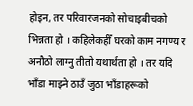होइन, तर परिवारजनको सोचाइबीचको भिन्नता हो । कहिलेकहीँ घरको काम नगण्य र अनौठो लाग्नु तीतो यथार्थता हो । तर यदि भाँडा माझ्ने ठाउँ जुठा भाँडाहरूको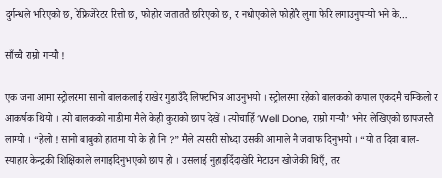दुर्गन्धले भरिएको छ, रेफ्रिजेरेटर रित्तो छ, फोहोर जताततै छरिएको छ, र नधोएकोले फोहोरै लुगा फेरि लगाउनुपऱ्यो भने के…

साँच्चै राम्रो गऱ्यौ !

एक जना आमा स्ट्रोलरमा सानो बालकलाई राखेर गुडाउँदै लिफ्टभित्र आउनुभयो । स्ट्रोलरमा रहेको बालकको कपाल एकदमै चम्किलो र आकर्षक थियो । त्यो बालकको नाडीमा मैले केही कुराको छाप देखें । त्योचाहिँ ‘Well Done, राम्रो गऱ्यौ’ भनेर लेखिएको छापजस्तै लाग्यो । “हेलो ! सानो बाबुको हातमा यो के हो नि ?” मैले त्यसरी सोध्दा उसकी आमाले नै जवाफ दिनुभयो । “यो त दिवा बाल-स्याहार केन्द्रकी शिक्षिकाले लगाइदिनुभएको छाप हो । उसलाई नुहाइदिँदाखेरि मेटाउन खोजेकी थिएँ, तर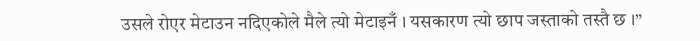उसले रोएर मेटाउन नदिएकोले मैले त्यो मेटाइनँ । यसकारण त्यो छाप जस्ताको तस्तै छ ।”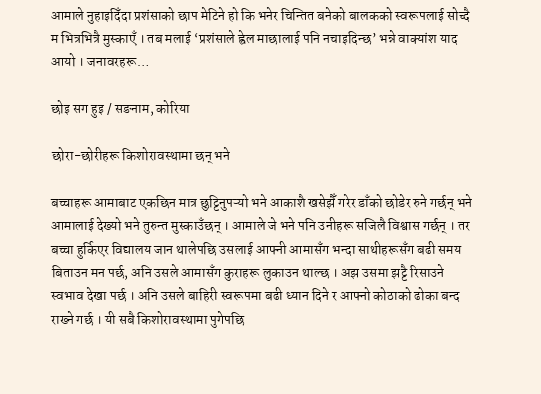आमाले नुहाइदिँदा प्रशंसाको छाप मेटिने हो कि भनेर चिन्तित बनेको बालकको स्वरूपलाई सोच्दै म भित्रभित्रै मुस्काएँ । तब मलाई ‘प्रशंसाले ह्वेल माछालाई पनि नचाइदिन्छ’ भन्ने वाक्यांश याद आयो । जनावरहरू…

छोइ सग हुइ / सङनाम, कोरिया

छोरा-छोरीहरू किशोरावस्थामा छन् भने

बच्चाहरू आमाबाट एकछिन मात्र छुट्टिनुपऱ्यो भने आकाशै खसेझैँ गरेर डाँको छोडेर रुने गर्छन् भने आमालाई देख्यो भने तुरुन्त मुस्काउँछन् । आमाले जे भने पनि उनीहरू सजिलै विश्वास गर्छन् । तर बच्चा हुर्किएर विद्यालय जान थालेपछि उसलाई आफ्नी आमासँग भन्दा साथीहरूसँग बढी समय बिताउन मन पर्छ, अनि उसले आमासँग कुराहरू लुकाउन थाल्छ । अझ उसमा झट्टै रिसाउने स्वभाव देखा पर्छ । अनि उसले बाहिरी स्वरूपमा बढी ध्यान दिने र आफ्नो कोठाको ढोका बन्द राख्ने गर्छ । यी सबै किशोरावस्थामा पुगेपछि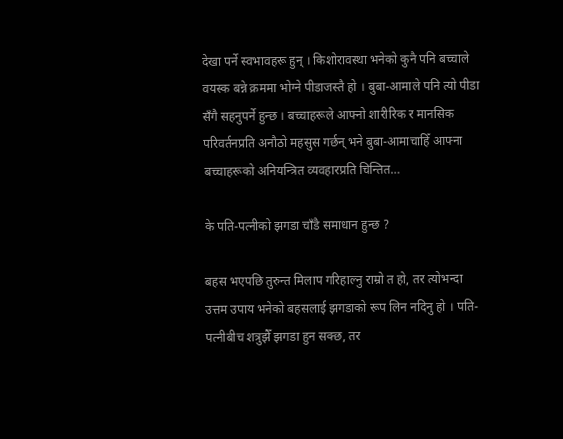देखा पर्ने स्वभावहरू हुन् । किशोरावस्था भनेको कुनै पनि बच्चाले वयस्क बन्ने क्रममा भोग्ने पीडाजस्तै हो । बुबा-आमाले पनि त्यो पीडा सँगै सहनुपर्ने हुन्छ । बच्चाहरूले आफ्नो शारीरिक र मानसिक परिवर्तनप्रति अनौठो महसुस गर्छन् भने बुबा-आमाचाहिँ आफ्ना बच्चाहरूको अनियन्त्रित व्यवहारप्रति चिन्तित…

के पति-पत्नीको झगडा चाँडै समाधान हुन्छ ?

बहस भएपछि तुरुन्त मिलाप गरिहाल्नु राम्रो त हो, तर त्योभन्दा उत्तम उपाय भनेको बहसलाई झगडाको रूप लिन नदिनु हो । पति-पत्नीबीच शत्रुझैँ झगडा हुन सक्छ, तर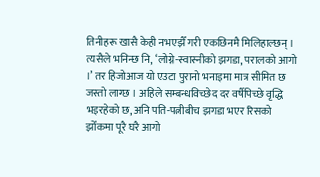तिनीहरू खासै केही नभएझैँ गरी एकछिनमै मिलिहाल्छन् । त्यसैले भनिन्छ नि, ‘लोग्ने-स्वास्नीको झगडा, परालको आगो ।’ तर हिजोआज यो एउटा पुरानो भनाइमा मात्र सीमित छ जस्तो लाग्छ । अहिले सम्बन्धविच्छेद दर वर्षैपिच्छे वृद्धि भइरहेको छ, अनि पति-पत्नीबीच झगडा भएर रिसको झोँकमा पूरै घरै आगो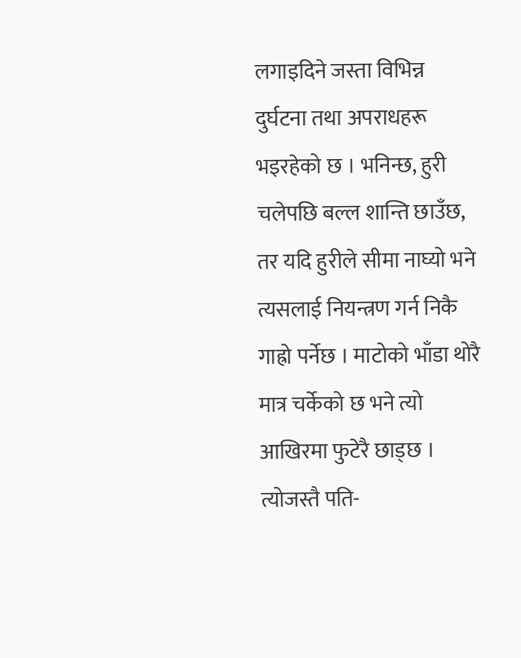लगाइदिने जस्ता विभिन्न दुर्घटना तथा अपराधहरू भइरहेको छ । भनिन्छ, हुरी चलेपछि बल्ल शान्ति छाउँछ, तर यदि हुरीले सीमा नाघ्यो भने त्यसलाई नियन्त्रण गर्न निकै गाह्रो पर्नेछ । माटोको भाँडा थोरै मात्र चर्केको छ भने त्यो आखिरमा फुटेरै छाड्छ । त्योजस्तै पति-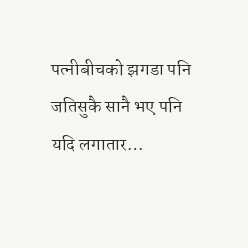पत्नीबीचको झगडा पनि जतिसुकै सानै भए पनि यदि लगातार…